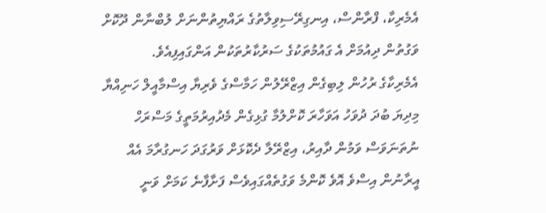އެމެރިކާ، ފްރާންސް، އިނގިރޭސިވިލާތުގެ ރައްޔިތުންނަށް ލުބްނާން ދޫކޮށް ވަގުތުން ދިއުމަށް އެ ގައުމުތަކުގެ ސަރުކާރުތަކުން އަންގައިފިއެވެ.
އެމެރިކާގެ ރުހުން ލިބިގެން އިޒްރޭލުން ހަމާސްގެ ވެރިޔާ އިސްމާއީލް ހަނިއްޔާ މިދިޔަ ބުދަ ދުވަހު އަވަހާރަ ކޮށްލުމާ ގުޅިގެން މެދުއިރުމަތީގެ މަސްރަހް ނުތަނަވަސް ވަމުން ދާއިރު، އިޒްރޭލާ ދެކޮޅަށް ވަރުގަދަ ހަނގުރާމަ އެއް އީރާނުން އިސްވެ އޮވެ ކޮންމެ ވަގުތެއްގައިވެސް ފަށާފާނެ ކަމަށް ވަނީ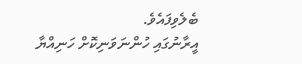ބެލެވިފައެވެ.
އީރާނުގައި ހުންނަވަނިކޮށް ހަނިއްޔާ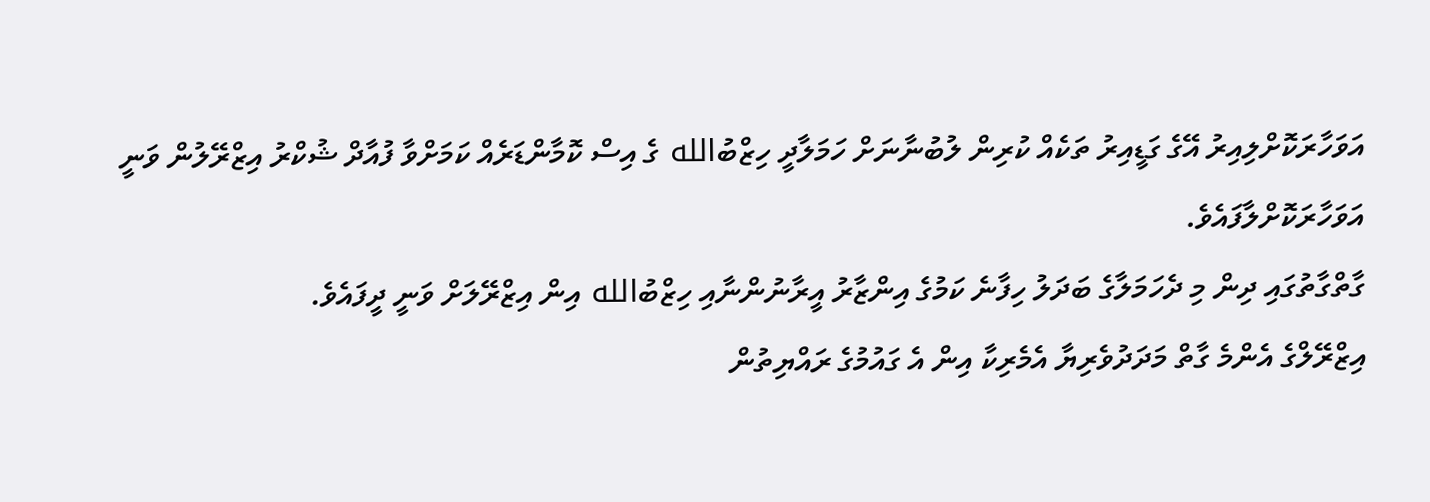އަވަހާރަކޮށްލިއިރު އޭގެ ގަޑީއިރު ތަކެއް ކުރިން ލުބުނާނަށް ހަމަލާދީ ހިޒްބުالله ގެ އިސް ކޮމާންޑަރެއް ކަމަށްވާ ފުއާދް ޝުކްރު އިޒްރޭލުން ވަނީ އަވަހާރަކޮށްލާފައެވެ.
ގާތްގާތުގައި ދިން މި ދެހަމަލާގެ ބަދަލު ހިފާނެ ކަމުގެ އިންޒާރު އީރާނުންނާއި ހިޒްބުالله އިން އިޒްރޭލަށް ވަނީ ދީފައެވެ.
އިޒްރޭލްގެ އެންމެ ގާތް މަދަދުވެރިޔާ އެމެރިކާ އިން އެ ގައުމުގެ ރައްޔިތުން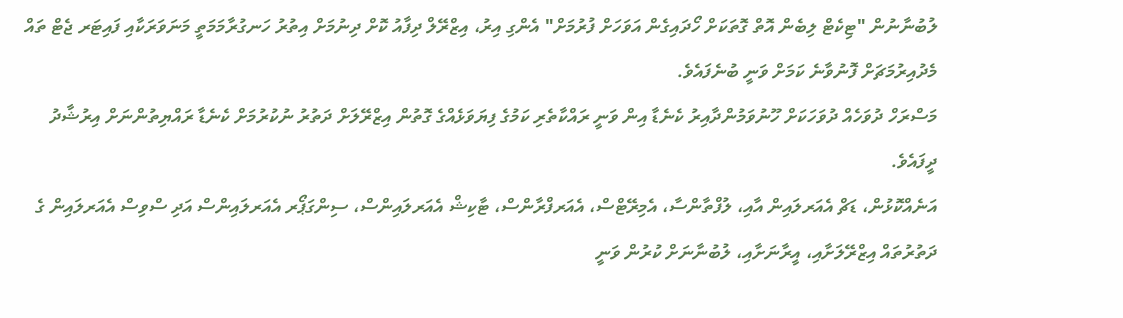ލުބުނާނުން "ޓިކެޓް ލިބެން އޮތް ގޮތަކަށް ހޯދައިގެން އަވަހަށް ފުރުމަށް" އެންގި އިރު، އިޒްރޭލް ދިފާއު ކޮށް ދިނުމަށް އިތުރު ހަނގުރާމަމަތީ މަނަވަރަކާއި ފައިޓަރ ޖެޓް ތައް މެދުއިރުމަޗަށް ފޮނުވާނެ ކަމަށް ވަނީ ބުނެފައެވެ.
މަސްރަހް ދުވަހެއް ދުވަހަކަށް ހޫނުވަމުންދާއިރު ކެނެޑާ އިން ވަނީ ރައްކާތެރި ކަމުގެ ފިޔަވަޅެއްގެ ގޮތުން އިޒްރޭލަށް ދަތުރު ނުކުރުމަށް ކެނެޑާ ރައްޔިތުންނަށް އިރުޝާދު ދީފައެވެ.
އަނެއްކޮޅުން، ޑަޗް އެއަރލައިން އާއި، ލުފްތާންސާ، އެމިރޭޓްސް، އެއަރފްރާންސް، ޓާކިޝް އެއަރލައިންސް، ސިންގަޕޯރ އެއަރލައިންސް އަދި ސްވިސް އެއަރލައިން ގެ ދަތުރުތައް އިޒްރޭލަށާއި، އީރާނަށާއި، ލުބުނާނަށް ކުރުން ވަނީ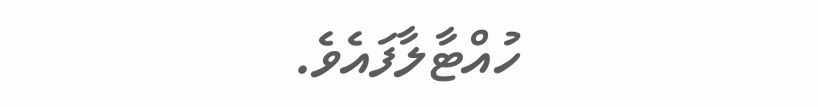ހުއްޓާލާފައެވެ.